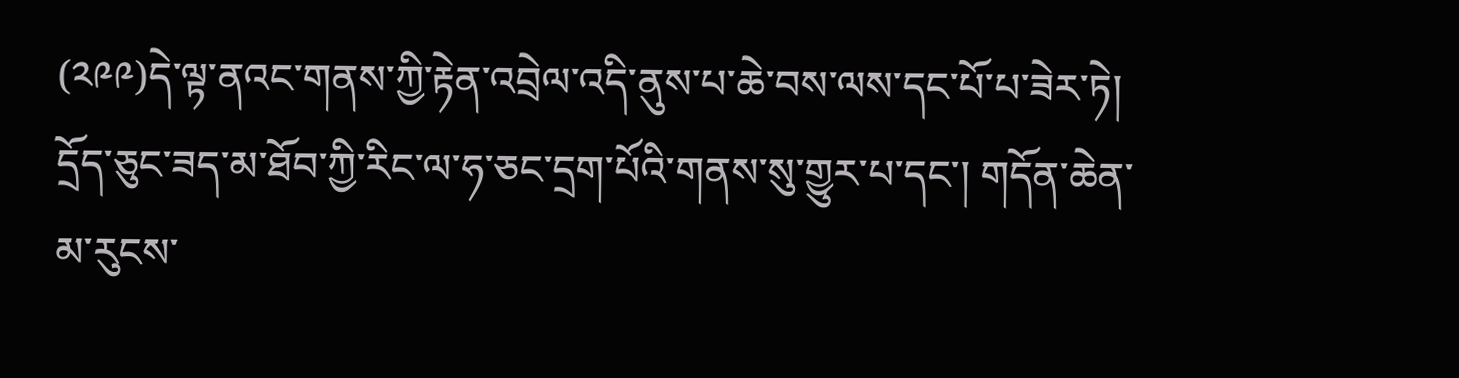(༢༩༩)དེ་ལྟ་ནའང་གནས་ཀྱི་རྟེན་འབྲེལ་འདི་ནུས་པ་ཆེ་བས་ལས་དང་པོ་པ་ཟེར་ཏེ། དྲོད་ཅུང་ཟད་མ་ཐོབ་ཀྱི་རིང་ལ་ཧ་ཅང་དྲག་པོའི་གནས་སུ་གྱུར་པ་དང་། གདོན་ཆེན་མ་རུངས་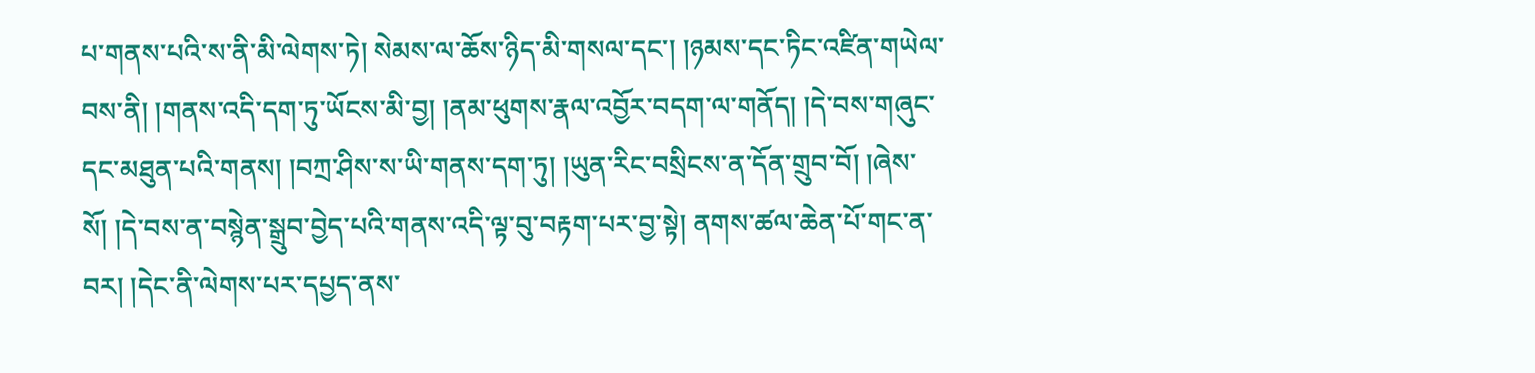པ་གནས་པའི་ས་ནི་མི་ལེགས་ཏེ། སེམས་ལ་ཆོས་ཉིད་མི་གསལ་དང་། །ཉམས་དང་ཏིང་འཛིན་གཡེལ་བས་ནི། །གནས་འདི་དག་ཏུ་ཡོངས་མི་བྱ། །ནམ་ཕུགས་རྣལ་འབྱོར་བདག་ལ་གནོད། །དེ་བས་གཞུང་དང་མཐུན་པའི་གནས། །བཀྲ་ཤིས་ས་ཡི་གནས་དག་ཏུ། །ཡུན་རིང་བསྲིངས་ན་དོན་གྲུབ་བོ། །ཞེས་སོ། །དེ་བས་ན་བསྙེན་སྒྲུབ་བྱེད་པའི་གནས་འདི་ལྟ་བུ་བརྟག་པར་བྱ་སྟེ། ནགས་ཚལ་ཆེན་པོ་གང་ན་བར། །དེང་ནི་ལེགས་པར་དཔྱད་ནས་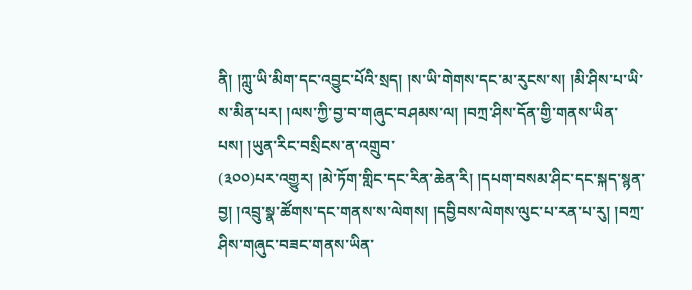ནི། །ཀླུ་ཡི་མིག་དང་འབྱུང་པོའི་སྲད། །ས་ཡི་གེགས་དང་མ་རུངས་ས། །མི་ཤིས་པ་ཡི་ས་མིན་པར། །ལས་ཀྱི་བྱ་བ་གཞུང་བཤམས་ལ། །བཀྲ་ཤིས་དོན་གྱི་གནས་ཡིན་པས། །ཡུན་རིང་བསྲིངས་ན་འགྲུབ་
(༣༠༠)པར་འགྱུར། །མེ་ཏོག་གླིང་དང་རིན་ཆེན་རི། །དཔག་བསམ་ཤིང་དང་སྐད་སྙན་བྱ། །འབྲུ་སྣ་ཚོགས་དང་གནས་ས་ལེགས། །དབྱིབས་ལེགས་ལུང་པ་རན་པ་རུ། །བཀྲ་ཤིས་གཞུང་བཟང་གནས་ཡིན་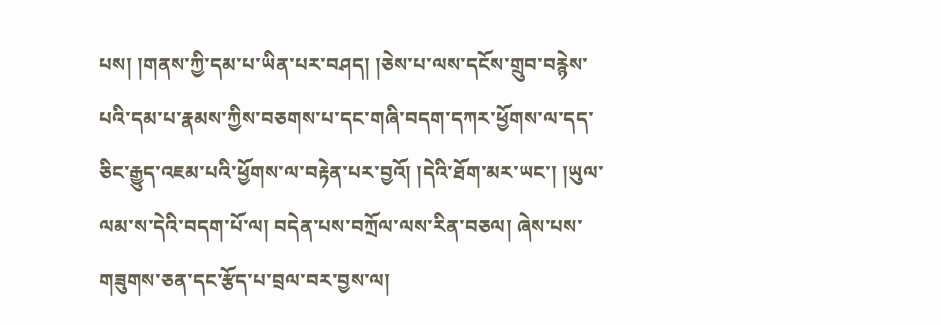པས། །གནས་ཀྱི་དམ་པ་ཡིན་པར་བཤད། །ཅེས་པ་ལས་དངོས་གྲུབ་བརྙེས་པའི་དམ་པ་རྣམས་ཀྱིས་བཅགས་པ་དང་གཞི་བདག་དཀར་ཕྱོགས་ལ་དད་ཅིང་རྒྱུད་འཇམ་པའི་ཕྱོགས་ལ་བརྟེན་པར་བྱའོ། །དེའི་ཐོག་མར་ཡང་། །ཡུལ་ལམ་ས་དེའི་བདག་པོ་ལ། བདེན་པས་བཀྲོལ་ལས་རིན་བཅལ། ཞེས་པས་གཟུགས་ཅན་དང་རྩོད་པ་བྲལ་བར་བྱས་ལ།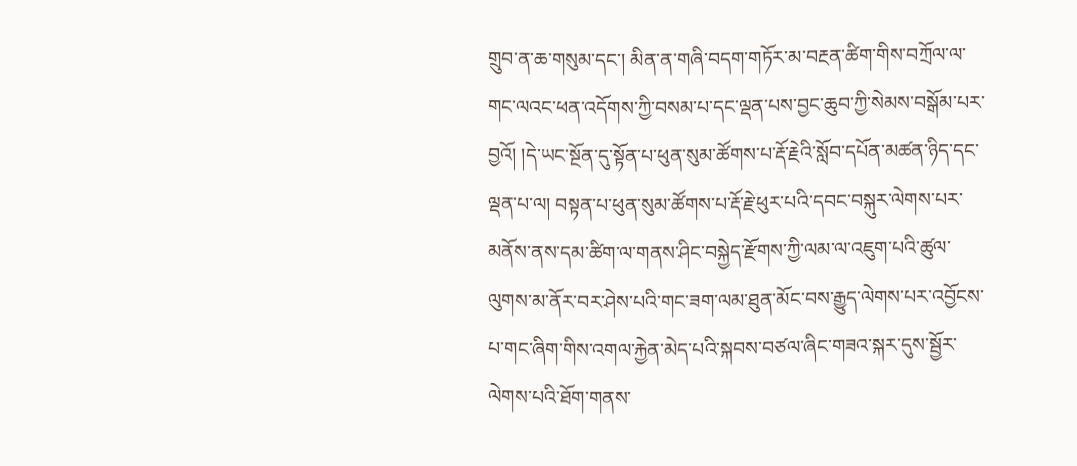གྲུབ་ན་ཆ་གསུམ་དང་། མིན་ན་གཞི་བདག་གཏོར་མ་བརྔན་ཚིག་གིས་བཀྲོལ་ལ་གང་ལའང་ཕན་འདོགས་ཀྱི་བསམ་པ་དང་ལྡན་པས་བྱང་ཆུབ་ཀྱི་སེམས་བསྒོམ་པར་བྱའོ། །དེ་ཡང་སྔོན་དུ་སྟོན་པ་ཕུན་སུམ་ཚོགས་པ་རྡོ་རྗེའི་སློབ་དཔོན་མཚན་ཉིད་དང་ལྡན་པ་ལ། བསྟན་པ་ཕུན་སུམ་ཚོགས་པ་རྡོ་རྗེ་ཕུར་པའི་དབང་བསྐུར་ལེགས་པར་མནོས་ནས་དམ་ཚིག་ལ་གནས་ཤིང་བསྐྱེད་རྫོགས་ཀྱི་ལམ་ལ་འཇུག་པའི་ཚུལ་ལུགས་མ་ནོར་བར་ཤེས་པའི་གང་ཟག་ལམ་ཐུན་མོང་བས་རྒྱུད་ལེགས་པར་འབྱོངས་པ་གང་ཞིག་གིས་འགལ་རྐྱེན་མེད་པའི་སྐབས་བཙལ་ཞིང་གཟའ་སྐར་དུས་སྦྱོར་ལེགས་པའི་ཐོག་གནས་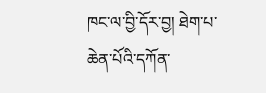ཁང་ལ་བྱི་དོར་བྱ། ཐེག་པ་ཆེན་པོའི་དཀོན་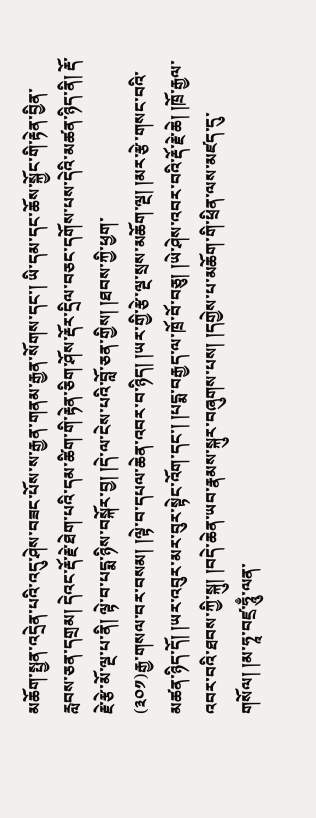མཆོག་སྤྱན་འདྲེན་པའི་འདུ་ཤེས་བཟང་པོས་ས་རྒྱན་གནམ་རྒྱན་སོགས་དང་། ཡི་དམ་དང་ཆོས་སྐྱོང་གི་རྟེན་བྱིན་རླབས་ཅན་དགྲམ། དེའང་རྡོ་རྗེ་ཐེག་པའི་དམ་ཚིག་གི་རྟེན་ཅིག་ཤོས་རྡོར་དྲིལ་བཅང་དགོས་པས་དེའི་མཚན་ཉིད་ནི། རྡོ་རྗེ་རྩེ་མོ་ལྔ་པ་ནི། ལྟེ་བ་པདྨ་ཉིས་བསྐོར་བྱ། །དེ་ལ་ངེས་པའི་བློ་ཅན་གྱིས། །ཐབས་ཀྱི་ཕྱག་
(༣༠༡)རྒྱ་གསལ་བར་བསམ། །ལྟེ་བ་དཔལ་ཆེན་འབར་བ་ཉིད། །ཡར་གྱི་རྩེ་ལྔ་སྲས་མཆོག་ལྔ། །མར་རྩེ་གསང་བའི་མཚན་ཉིད་དོ། །ཡར་འབུར་མར་བུར་སྟེང་འོག་དང་། །པདྨ་བརྒྱད་ལ་ཁྲོ་བོ་བཅུ། །ཡེ་ཤེས་འབར་བའི་རྡོ་རྗེ་ཆེ། །ཁྲོ་རྒྱལ་འབར་བའི་ཐབས་ཀྱི་སྐུ། །བདེ་ཆེན་ཡབ་རྣམས་སྐུར་བཞུགས་པས། །དགྱེས་པ་མཆོག་གི་ཕྲིན་ལས་མཛད་དུ་གསོལ། །མ་ཧཱ་བཛྲ་ཧཱུྃ་ལན་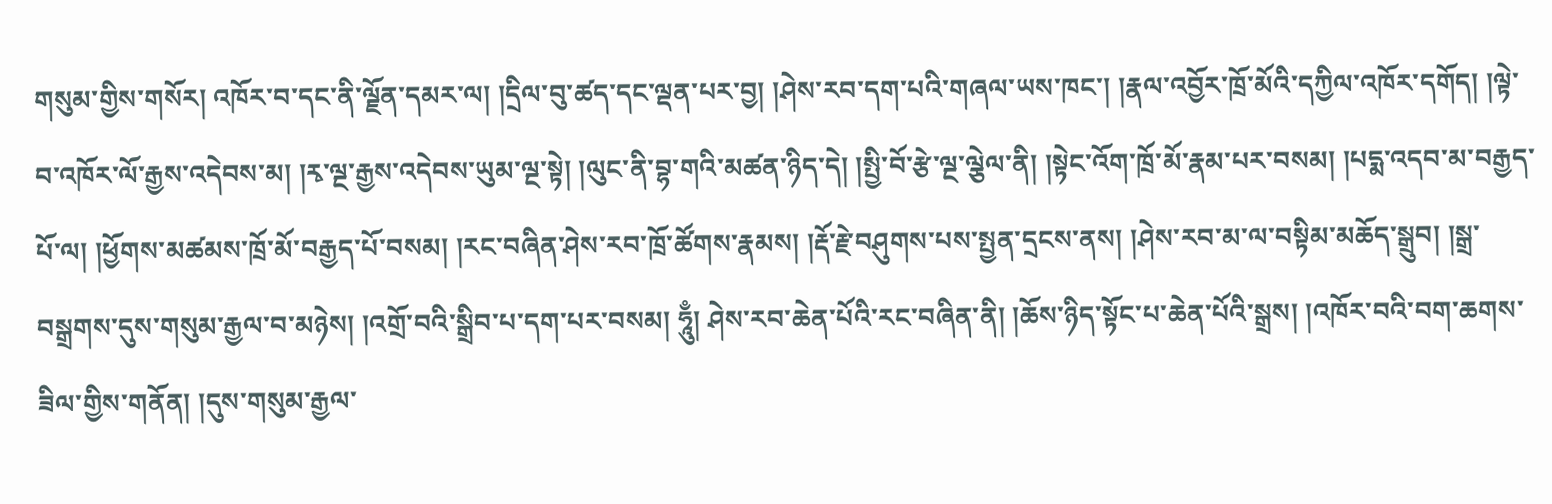གསུམ་གྱིས་གསོར། འཁོར་བ་དང་ནི་ལྗོན་དམར་ལ། །དྲིལ་བུ་ཚད་དང་ལྡན་པར་བྱ། །ཤེས་རབ་དག་པའི་གཞལ་ཡས་ཁང་། །རྣལ་འབྱོར་ཁྲོ་མོའི་དཀྱིལ་འཁོར་དགོད། །ལྟེ་བ་འཁོར་ལོ་རྒྱས་འདེབས་མ། །རྭ་ལྔ་རྒྱས་འདེབས་ཡུམ་ལྔ་སྟེ། །ལུང་ནི་བྷ་གའི་མཚན་ཉིད་དེ། །སྤྱི་བོ་རྩེ་ལྔ་ལྕེལ་ནི། །སྟེང་འོག་ཁྲོ་མོ་རྣམ་པར་བསམ། །པདྨ་འདབ་མ་བརྒྱད་པོ་ལ། །ཕྱོགས་མཚམས་ཁྲོ་མོ་བརྒྱད་པོ་བསམ། །རང་བཞིན་ཤེས་རབ་ཁྲོ་ཚོགས་རྣམས། །རྡོ་རྗེ་བཤུགས་པས་སྤྱན་དྲངས་ནས། །ཤེས་རབ་མ་ལ་བསྟིམ་མཆོད་སྒྲུབ། །སྒྲ་བསྒྲགས་དུས་གསུམ་རྒྱལ་བ་མཉེས། །འགྲོ་བའི་སྒྲིབ་པ་དག་པར་བསམ། ཧཱུྃ། ཤེས་རབ་ཆེན་པོའི་རང་བཞིན་ནི། །ཆོས་ཉིད་སྟོང་པ་ཆེན་པོའི་སྒྲས། །འཁོར་བའི་བག་ཆགས་ཟིལ་གྱིས་གནོན། །དུས་གསུམ་རྒྱལ་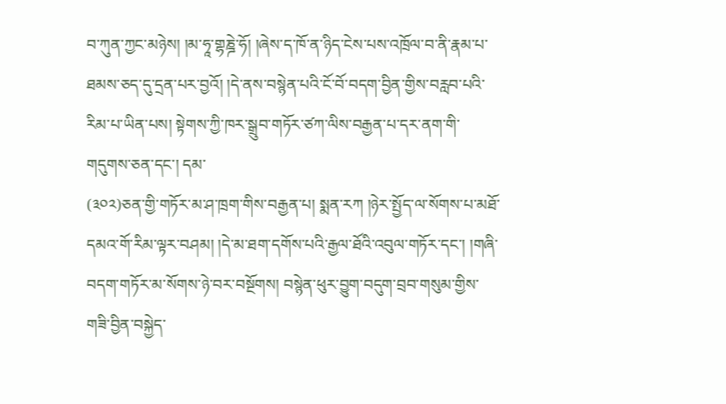བ་ཀུན་ཀྱང་མཉེས། །མ་ཧཱ་གྷཎྜེ་ཧོ། །ཞེས་ད་ཁོ་ན་ཉིད་ངེས་པས་འཁྲོལ་བ་ནི་རྣམ་པ་ཐམས་ཅད་དུ་དྲན་པར་བྱའོ། །དེ་ནས་བསྙེན་པའི་ངོ་བོ་བདག་བྱིན་གྱིས་བརླབ་པའི་རིམ་པ་ཡིན་པས། སྟེགས་ཀྱི་ཁར་སྒྲུབ་གཏོར་ཙཀ་ལིས་བརྒྱན་པ་དར་ནག་གི་གདུགས་ཅན་དང་། དམ་
(༣༠༢)ཅན་གྱི་གཏོར་མ་ཤ་ཁྲག་གིས་བརྒྱན་པ། སྨན་རཀ །ཉེར་སྤྱོད་ལ་སོགས་པ་མཐོ་དམའ་གོ་རིམ་ལྟར་བཤམ། །དེ་མ་ཐག་དགོས་པའི་རྒྱལ་ཐོའི་འབུལ་གཏོར་དང་། །གཞི་བདག་གཏོར་མ་སོགས་ཉེ་བར་བསྔོགས། བསྙེན་ཕུར་བྱུག་བདུག་བྲབ་གསུམ་གྱིས་གཟི་བྱིན་བསྐྱེད་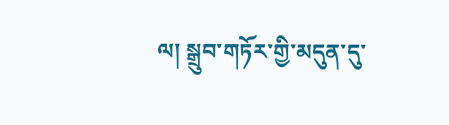ལ། སྒྲུབ་གཏོར་གྱི་མདུན་དུ་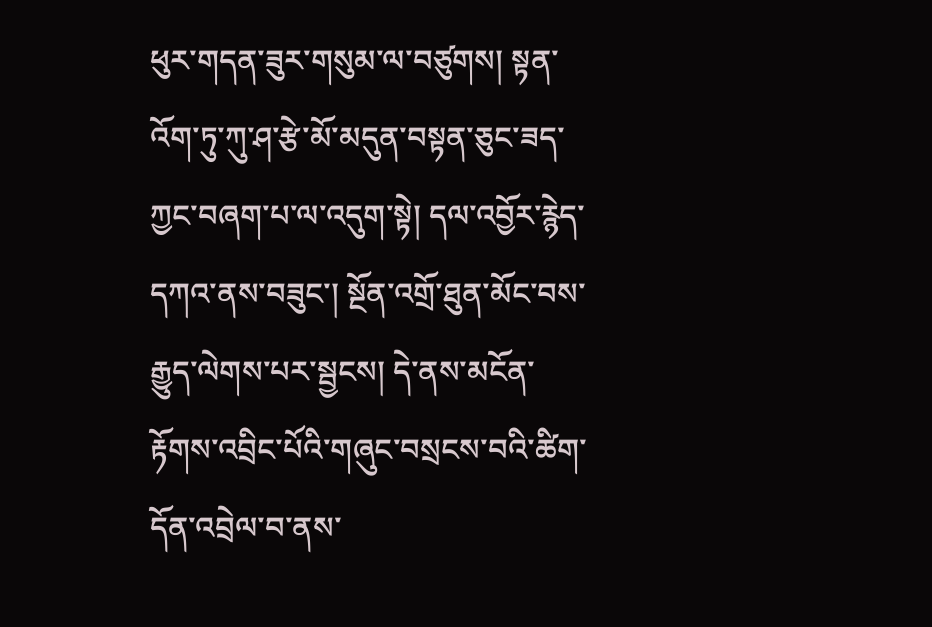ཕུར་གདན་ཟུར་གསུམ་ལ་བཙུགས། སྟན་འོག་ཏུ་ཀུ་ཤ་རྩེ་མོ་མདུན་བསྟན་ཅུང་ཟད་ཀྱང་བཞག་པ་ལ་འདུག་སྟེ། དལ་འབྱོར་རྙེད་དཀའ་ནས་བཟུང་། སྔོན་འགྲོ་ཐུན་མོང་བས་རྒྱུད་ལེགས་པར་སྦྱངས། དེ་ནས་མངོན་རྟོགས་འབྲིང་པོའི་གཞུང་བསྲངས་བའི་ཚིག་དོན་འབྲེལ་བ་ནས་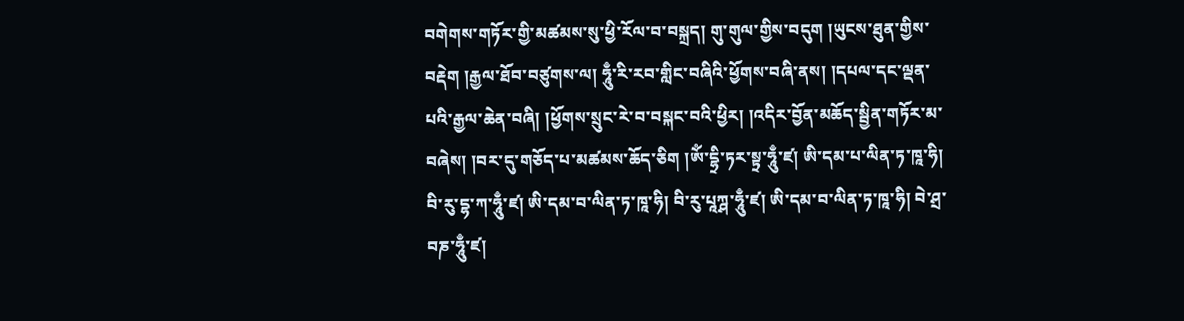བགེགས་གཏོར་གྱི་མཚམས་སུ་ཕྱི་རོལ་བ་བསྐྲད། གུ་གུལ་གྱིས་བདུག །ཡུངས་ཐུན་གྱིས་བརྡེག །རྒྱལ་ཐོབ་བཙུགས་ལ། ཧཱུྃ་རི་རབ་གླིང་བཞིའི་ཕྱོགས་བཞི་ནས། །དཔལ་དང་ལྡན་པའི་རྒྱལ་ཆེན་བཞི། །ཕྱོགས་སྲུང་རེ་བ་བསྐང་བའི་ཕྱིར། །འདིར་བྱོན་མཆོད་སྦྱིན་གཏོར་མ་བཞེས། །བར་དུ་གཅོད་པ་མཚམས་ཆོད་ཅིག །ཨོཾ་དྷྲི་ཏར་སྟྲ་ཧཱུྃ་ཛ། ཨི་དམ་པ་ལིན་ཏ་ཁཱ་ཧི། བི་རུ་དྷ་ཀ་ཧཱུྃ་ཛ། ཨི་དམ་བ་ལིན་ཏ་ཁཱ་ཧི། བི་རུ་པཱཀྴ་ཧཱུྃ་ཛ། ཨི་དམ་བ་ལིན་ཏ་ཁཱ་ཧི། བེ་ཤྲ་བཎ་ཧཱུྃ་ཛ།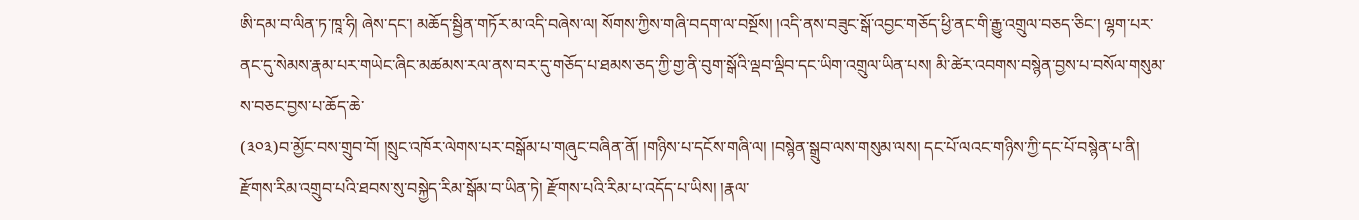ཨི་དམ་བ་ལིན་ཏ་ཁཱ་ཧི། ཞེས་དང་། མཆོད་སྦྱིན་གཏོར་མ་འདི་བཞེས་ལ། སོགས་ཀྱིས་གཞི་བདག་ལ་བསྔོས། །འདི་ནས་བཟུང་སྒོ་འབྱང་གཅོད་ཕྱི་ནང་གི་རྒྱུ་འགྲུལ་བཅད་ཅིང་། ལྷག་པར་ནང་དུ་སེམས་རྣམ་པར་གཡེང་ཞིང་མཚམས་རལ་ནས་བར་དུ་གཅོད་པ་ཐམས་ཅད་ཀྱི་གྱ་ནི་བུག་སྒོའི་ལྡབ་ལྡིབ་དང་ཡིག་འགྲུལ་ཡིན་པས། མི་ཚེར་འབགས་བསྙེན་བྱས་པ་བསོལ་གསུམ་ས་བཅང་བྱས་པ་ཆོད་ཆེ་
(༣༠༣)བ་མྱོང་བས་གྲུབ་བོ། །སྲུང་འཁོར་ལེགས་པར་བསྒོམ་པ་གཞུང་བཞིན་ནོ། །གཉིས་པ་དངོས་གཞི་ལ། །བསྙེན་སྒྲུབ་ལས་གསུམ་ལས། དང་པོ་ལའང་གཉིས་ཀྱི་དང་པོ་བསྙེན་པ་ནི། རྫོགས་རིམ་འགྲུབ་པའི་ཐབས་སུ་བསྐྱེད་རིམ་སྒོམ་བ་ཡིན་ཏེ། རྫོགས་པའི་རིམ་པ་འདོད་པ་ཡིས། །རྣལ་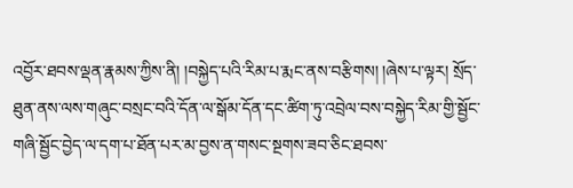འབྱོར་ཐབས་ལྡན་རྣམས་ཀྱིས་ནི། །བསྐྱེད་པའི་རིམ་པ་རྨང་ནས་བརྩིགས། །ཞེས་པ་ལྟར། སྲོད་ཐུན་ནས་ལས་གཞུང་བསྲང་བའི་དོན་ལ་སྒོམ་དོན་དང་ཚིག་ཏུ་འབྲེལ་བས་བསྐྱེད་རིམ་གྱི་སྦྱོང་གཞི་སྦྱོང་བྱེད་ལ་དག་པ་ཐོན་པར་མ་བྱས་ན་གསང་སྔགས་ཟབ་ཅིང་ཐབས་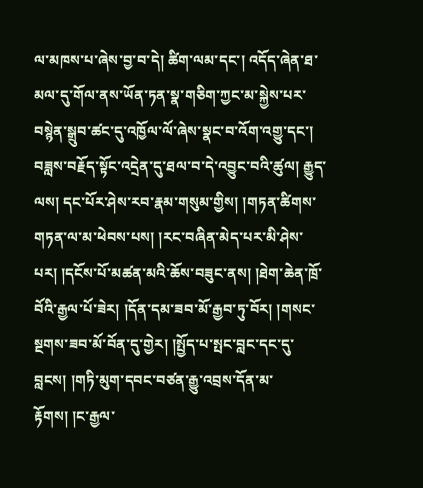ལ་མཁས་པ་ཞེས་བྱ་བ་དེ། ཚིག་ལམ་དང་། འདོད་ཞེན་ཐ་མལ་དུ་གོལ་ནས་ཡོན་ཏན་སྣ་གཅིག་ཀྱང་མ་སྐྱེས་པར་བསྙེན་སྒྲུབ་ཚང་དུ་འཁྱོལ་ལོ་ཞེས་སྣང་བ་འོག་འགྱུ་དང་། བཟླས་བརྗོད་སྟོང་འདྲེན་དུ་ཐལ་བ་དེ་འབྱུང་བའི་ཚུལ། རྒྱུད་ལས། དང་པོར་ཤེས་རབ་རྣམ་གསུམ་གྱིས། །གཏན་ཚིགས་གཏན་ལ་མ་ཕེབས་པས། །རང་བཞིན་མེད་པར་མི་ཤེས་པར། །དངོས་པོ་མཚན་མའི་ཆོས་བཟུང་ནས། །ཐེག་ཆེན་ཁྲོ་བོའི་རྒྱལ་པོ་ཟེར། །དོན་དམ་ཟབ་མོ་རྒྱབ་ཏུ་བོར། །གསང་སྔགས་ཟབ་མོ་བོན་དུ་གྱེར། །སྤྱོད་པ་སྤང་བླང་དང་དུ་བླངས། །གཏི་མུག་དབང་བཙན་རྒྱུ་འབྲས་དོན་མ་རྟོགས། །ང་རྒྱལ་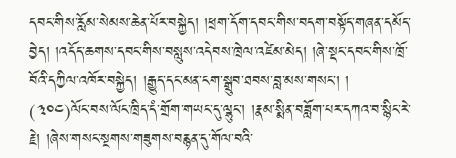དབང་གིས་རློམ་སེམས་ཆེན་པོར་བསྐྱེད། །ཕྲག་དོག་དབང་གིས་བདག་བསྟོད་གཞན་དམོད་བྱེད། །འདོད་ཆགས་དབང་གིས་བསླུས་འདེབས་ཁྲེལ་འཛེམ་མེད། །ཞེ་སྡང་དབང་གིས་ཁྲོ་བོའི་དཀྱིལ་འཁོར་བསྐྱེད། །རྒྱུད་དང་མན་ངག་སྒྲུབ་ཐབས་བླ་མས་གསང་། །
(༣༠༤)ལོང་བས་ལོང་ཁྲིད་དཾ་གྲོག་གཡང་དུ་ལྷུང་། །རྣམ་སྨིན་བཟློག་པར་དཀའ་བ་སྙིང་རེ་རྗེ། །ཞེས་གསང་སྔགས་གཟུགས་བརྙན་དུ་གོལ་བའི་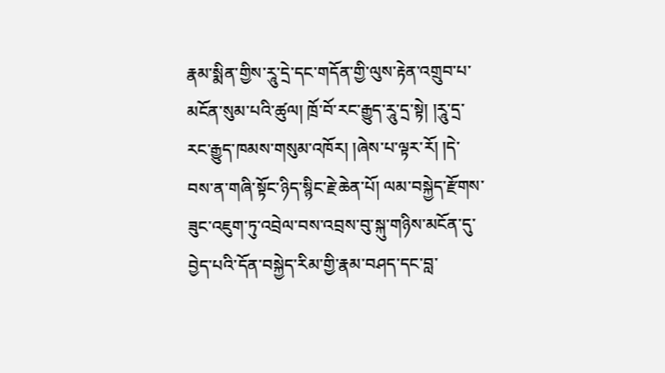རྣམ་སྨིན་གྱིས་རཱུ་དྲེ་དང་གདོན་གྱི་ལུས་རྟེན་འགྲུབ་པ་མངོན་སུམ་པའི་ཚུལ། ཁྲོ་བོ་རང་རྒྱུད་རཱུ་དྲ་སྟེ། །རཱུ་དྲ་རང་རྒྱུད་ཁམས་གསུམ་འཁོར། །ཞེས་པ་ལྟར་རོ། །དེ་བས་ན་གཞི་སྟོང་ཉིད་སྙིང་རྗེ་ཆེན་པོ། ལམ་བསྐྱེད་རྫོགས་ཟུང་འཇུག་ཏུ་འབྲེལ་བས་འབྲས་བུ་སྐུ་གཉིས་མངོན་དུ་བྱེད་པའི་དོན་བསྐྱེད་རིམ་གྱི་རྣམ་བཤད་དང་བླ་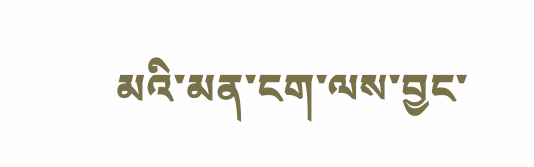མའི་མན་ངག་ལས་བྱང་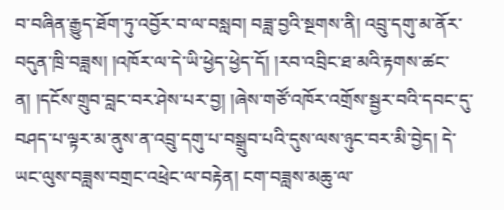བ་བཞིན་རྒྱུད་ཐོག་ཏུ་འབྱོར་བ་ལ་བསླབ། བཟླ་བྱའི་སྔགས་ནི། འབྲུ་དགུ་མ་ནོར་བདུན་ཁྲི་བཟླས། །འཁོར་ལ་དེ་ཡི་ཕྱེད་ཕྱེད་དོ། །རབ་འབྲིང་ཐ་མའི་རྟགས་ཚང་ན། །དངོས་གྲུབ་བླང་བར་ཤེས་པར་བྱ། །ཞེས་གཙོ་འཁོར་འགྲོས་སྦྱར་བའི་དབང་དུ་བཤད་པ་ལྟར་མ་ནུས་ན་འབྲུ་དགུ་པ་བསྒྲུབ་པའི་དུས་ལས་ཉུང་བར་མི་བྱེད། དེ་ཡང་ལུས་བཟླས་བགྲང་འཕྲེང་ལ་བརྟེན། ངག་བཟླས་མཆུ་ལ་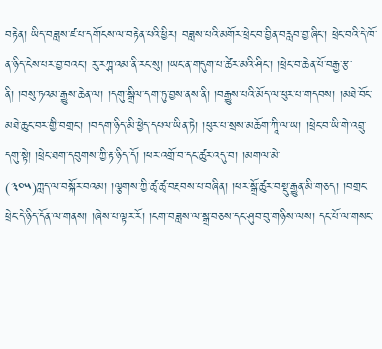བརྟེན། ཡིད་བཟླས་ཛ་པ་དགོངས་ལ་བརྟེན་པའི་ཕྱིར། བཟླས་པའི་མགོར་ཕྲེང་བ་བྱིན་བརླབ་བྱ་ཞིང་། ཕྲེང་བའི་དེ་ཁོ་ན་ཉིད་ངེས་པར་བྱ་བའང་། རུ་རཀྴ་འམ་ནི་རང་སུ། །ཡང་ན་གདུག་པ་ཚེར་མའི་ཤིང་། །ཕྲེང་བ་ཆེན་པོ་བརྒྱ་རྩ་ནི། །བསུ་ཏའམ་རྒྱུས་ཆེན་ལ། །དགུ་སྒྲིལ་དག་ཏུ་བྱས་ནས་ནི། །བརྒྱུས་པའི་མོད་ལ་ཕུར་པ་གདབས། །མཐེ་བོང་མཐེ་ཆུང་བར་གྱི་བགྲང་། །བདག་ཉིད་མི་ཕྱེད་དཔལ་ཡིན་ཏེ། །ཕུར་པ་སྲས་མཆོག་ཀཱི་ལ་ཡ། །ཕྲེང་བ་ཡི་གེ་འབྲུ་དགུ་སྟེ། །ཕྲེང་ཐག་དབུགས་ཀྱི་རྟ་ཉིད་དོ། །ཕར་འགྲོ་བ་དང་ཚུར་འདུ་བ། །མགལ་མེ་
(༣༠༥)ཀླད་ལ་བསྐོར་བའམ། །ལྕགས་ཀྱི་ཚྭ་ཚྭ་བརྔབས་པ་བཞིན། །ཕར་སྒྲོ་ཚུར་བསྡུ་རྒྱུན་མི་གཅད། །བགྲང་ཕྲེང་དེ་ཉིད་དོན་ལ་གནས། །ཞེས་པ་ལྟར་རོ། །ངག་བཟླས་ལ་སྒྲ་བཅས་དང་ཤུབ་བུ་གཉིས་ལས། དང་པོ་ལ་གསང་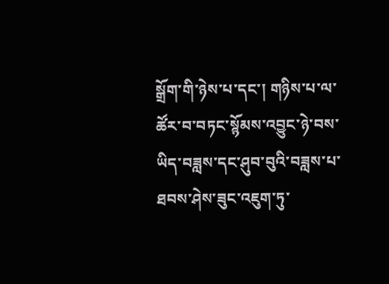སྒྲོག་གི་ཉེས་པ་དང་། གཉིས་པ་ལ་ཚོར་བ་བཏང་སྙོམས་འབྱུང་ཉེ་བས་ཡིད་བཟླས་དང་ཤུབ་བུའི་བཟླས་པ་ཐབས་ཤེས་ཟུང་འཇུག་ཏུ་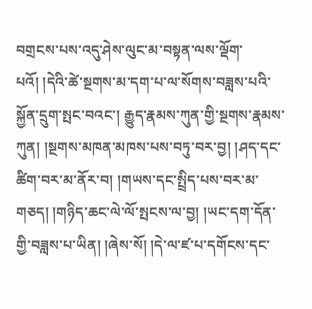བགྲངས་པས་འདུ་ཤེས་ལུང་མ་བསྟན་ལས་ལྡོག་པའོ། །དེའི་ཚེ་སྔགས་མ་དག་པ་ལ་སོགས་བཟླས་པའི་སྐྱོན་དྲུག་སྤང་བའང་། རྒྱུད་རྣམས་ཀུན་གྱི་སྔགས་རྣམས་ཀུན། །སྔགས་མཁན་མཁས་པས་བཏུ་བར་བྱ། །ཤད་དང་ཚིག་བར་མ་ནོར་བ། །གཡས་དང་སྤྲིད་པས་བར་མ་གཅད། །གཉིད་ཆང་ལེ་ལོ་སྤངས་ལ་བྱ། །ཡང་དག་དོན་གྱི་བཟླས་པ་ཡིན། །ཞེས་སོ། །དེ་ལ་ཛ་པ་དགོངས་དང་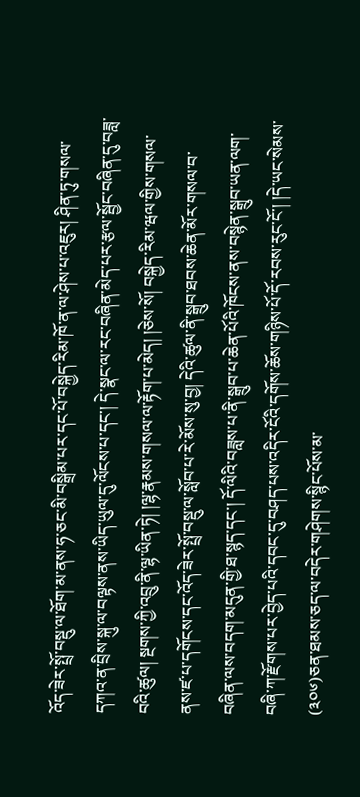འོད་ཟེར་སྤྲོ་བསྡུ་ལ་ཐོག་མ་ནས་ཧ་ཅང་མི་བསྒྲིམ་པར་དང་པོ་བསྐྱེད་རིམ་ཁོ་ན་ལ་ཤེས་པ་འཇུར། ཤིན་ཏུ་གསལ་དཀའ་ན་བྲིས་སྐུ་ལ་བལྟས་ནས་ཡིད་ཡུལ་དུ་ལོངས་པ་དང་། དེ་སྣང་ལ་རང་བཞིན་མེད་པར་རྩལ་སྦྱོང་བཞིན་དུ་བཟླ་བའི་ཚུལ། སྔགས་ཀྱི་འབྲུ་ནི་ལྷ་ཡིན་ཏེ། །ལྷ་རྣམས་གསལ་ལ་རྟོག་པ་མེད། །ཅེས་སོ། བསྐྱེད་རིམ་ཝལ་གྱིས་གསལ་ནས་ཛ་པ་དགོངས་དང་འོད་ཟེར་སྤྲོ་བསྡུ་ལ་སློབ་པ་རེ་མོས་སུ་བྱ། དེའི་ཚུལ་ནི་སྒྲུབ་ཐབས་ཆེན་མོར་གསལ་བ་བཞིན་ལས་བདག་མདུན་གྱི་ཐ་སྙད་དང་། དོ་ལིའི་བཟླས་པ་ནི་སྒྲུབ་པ་ཆེན་པོའི་ཁོངས་ནས་བསྙེན་སྒྲུབ་ཡན་ལག་བཞི་ཀ་རྫོགས་པར་བྱེད་པའི་དབང་དུ་བཤད་པས་འདིར་ངོའི་དགོས་ཆོས་གཉིས་པོ་དོ་རབས་རུང་ངོ་། །དེ་ཡང་སེམས་
(༣༠༦)ཅན་ཐམས་ཅད་ལ་བདེར་གཤེགས་སྙིང་པོས་མ་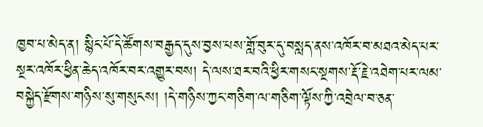ཁྱབ་པ་མེད་ན། སྙིང་པོ་དེ་ཚོགས་བརྒྱད་དུས་བྱས་པས་གློ་བུར་དུ་བསླད་ནས་འཁོར་བ་མཐའ་མེད་པར་སྔར་འཁོར་ཕྱིན་ཆེད་འཁོར་བར་འགྱུར་བས། དེ་ལས་ཐར་བའི་ཕྱིར་གསང་སྔགས་རྡོ་རྗེ་འཐེག་པར་ལམ་བསྐྱེད་རྫོགས་གཉིས་སུ་གསུངས། །དེ་གཉིས་ཀྱང་གཅིག་ལ་གཅིག་ལྟོས་ཀྱི་འབྲེལ་བ་ཅན་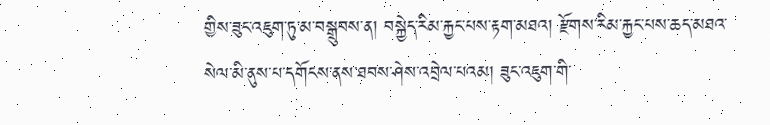གྱིས་ཟུང་འཇུག་ཏུ་མ་བསྒྲུབས་ན། བསྐྱེད་རིམ་རྐྱང་པས་རྟག་མཐའ། རྫོགས་རིམ་རྐྱང་པས་ཆད་མཐའ་སེལ་མི་ནུས་པ་དགོངས་ནས་ཐབས་ཤེས་འབྲེལ་པའམ། ཟུང་འཇུག་གི་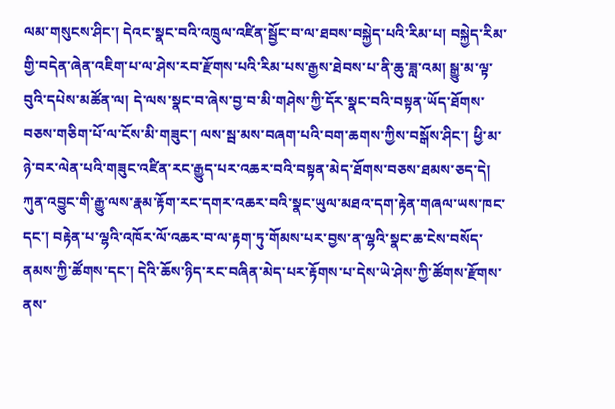ལམ་གསུངས་ཤིང་། དེའང་སྣང་བའི་འཁྲུལ་འཛིན་སྦྱོང་བ་ལ་ཐབས་བསྐྱེད་པའི་རིམ་པ། བསྐྱེད་རིམ་གྱི་བདེན་ཞེན་འཇིག་པ་ལ་ཤེས་རབ་རྫོགས་པའི་རིམ་པས་རྒྱས་ཐེབས་པ་ནི་ཆུ་ཟླ་འམ། སྒྱུ་མ་ལྟ་བུའི་དཔེས་མཚོན་ལ། དེ་ལས་སྣང་བ་ཞེས་བྱ་བ་མི་གཤེས་ཀྱི་དོར་སྣང་བའི་བསྟན་ཡོད་ཐོགས་བཅས་གཅིག་པོ་ལ་ངོས་མི་གཟུང་། ལས་སྦ་མས་བཞག་པའི་བག་ཆགས་ཀྱིས་བསྒོས་ཤིང་། ཕྱི་མ་ཉེ་བར་ལེན་པའི་གཟུང་འཛིན་རང་རྒྱུད་པར་འཆར་བའི་བསྟན་མེད་ཐོགས་བཅས་ཐམས་ཅད་དེ། ཀུན་འབྱུང་གི་རྒྱུ་ལས་རྣམ་རྟོག་རང་དགར་འཆར་བའི་སྣང་ཡུལ་མཐའ་དག་རྟེན་གཞལ་ཡས་ཁང་དང་། བརྟེན་པ་ལྷའི་འཁོར་ལོ་འཆར་བ་ལ་རྟག་ཏུ་གོམས་པར་བྱས་ན་ལྷའི་སྣང་ཆ་ངེས་བསོད་ནམས་ཀྱི་ཚོགས་དང་། དེའི་ཆོས་ཉིད་རང་བཞིན་མེད་པར་རྟོགས་པ་དེས་ཡེ་ཤེས་ཀྱི་ཚོགས་རྫོགས་ནས་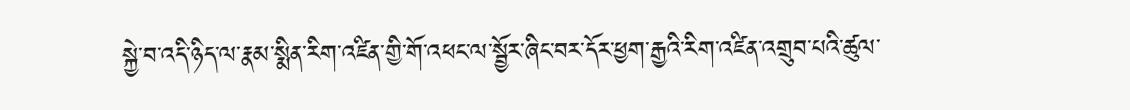སྐྱེ་བ་འདི་ཉིད་ལ་རྣམ་སྨིན་རིག་འཛིན་གྱི་གོ་འཕང་ལ་སྦྱོར་ཞིང་བར་དོར་ཕྱག་རྒྱའི་རིག་འཛིན་འགྲུབ་པའི་ཚུལ་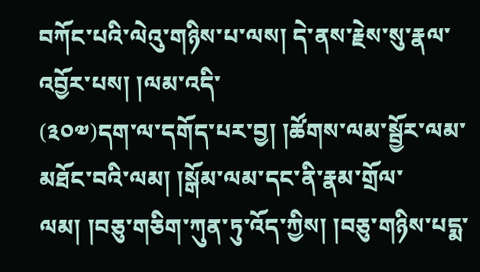བཀོང་པའི་ལེའུ་གཉིས་པ་ལས། དེ་ནས་རྗེས་སུ་རྣལ་འབྱོར་པས། །ལམ་འདི་
(༣༠༧)དག་ལ་དགོད་པར་བྱ། །ཚོགས་ལམ་སྦྱོར་ལམ་མཐོང་བའི་ལམ། །སྒོམ་ལམ་དང་ནི་རྣམ་གྲོལ་ལམ། །བཅུ་གཅིག་ཀུན་ཏུ་འོད་ཀྱིས། །བཅུ་གཉིས་པདྨ་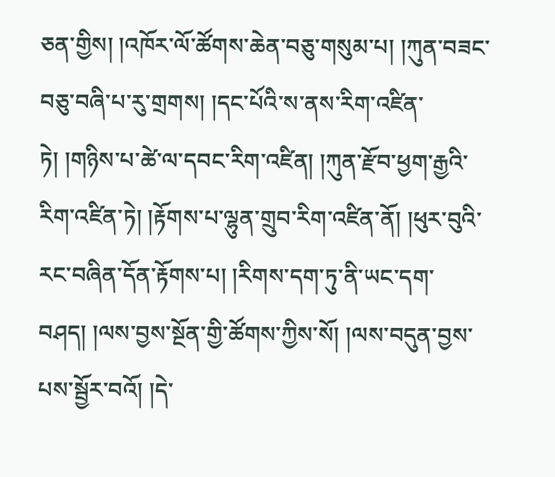ཅན་གྱིས། །འཁོར་ལོ་ཚོགས་ཆེན་བཅུ་གསུམ་པ། །ཀུན་བཟང་བཅུ་བཞི་པ་རུ་གྲགས། །དང་པོའི་ས་ནས་རིག་འཛིན་ཏེ། །གཉིས་པ་ཚེ་ལ་དབང་རིག་འཛིན། །ཀུན་རྫོབ་ཕྱག་རྒྱའི་རིག་འཛིན་ཏེ། །རྟོགས་པ་ལྷུན་གྲུབ་རིག་འཛིན་ནོ། །ཕུར་བུའི་རང་བཞིན་དོན་རྟོགས་པ། །རིགས་དག་ཏུ་ནི་ཡང་དག་བཤད། །ལས་བྱས་སྔོན་གྱི་ཚོགས་ཀྱིས་སོ། །ལས་བདུན་བྱས་པས་སྦྱོར་བའོ། །དེ་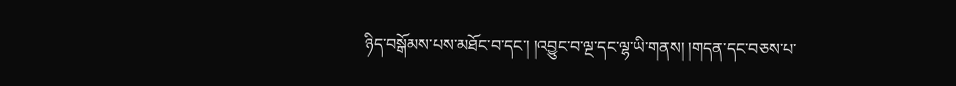ཉིད་བསྒོམས་པས་མཐོང་བ་དང་། །འབྱུང་བ་ལྔ་དང་ལྷ་ཡི་གནས། །གདན་དང་བཅས་པ་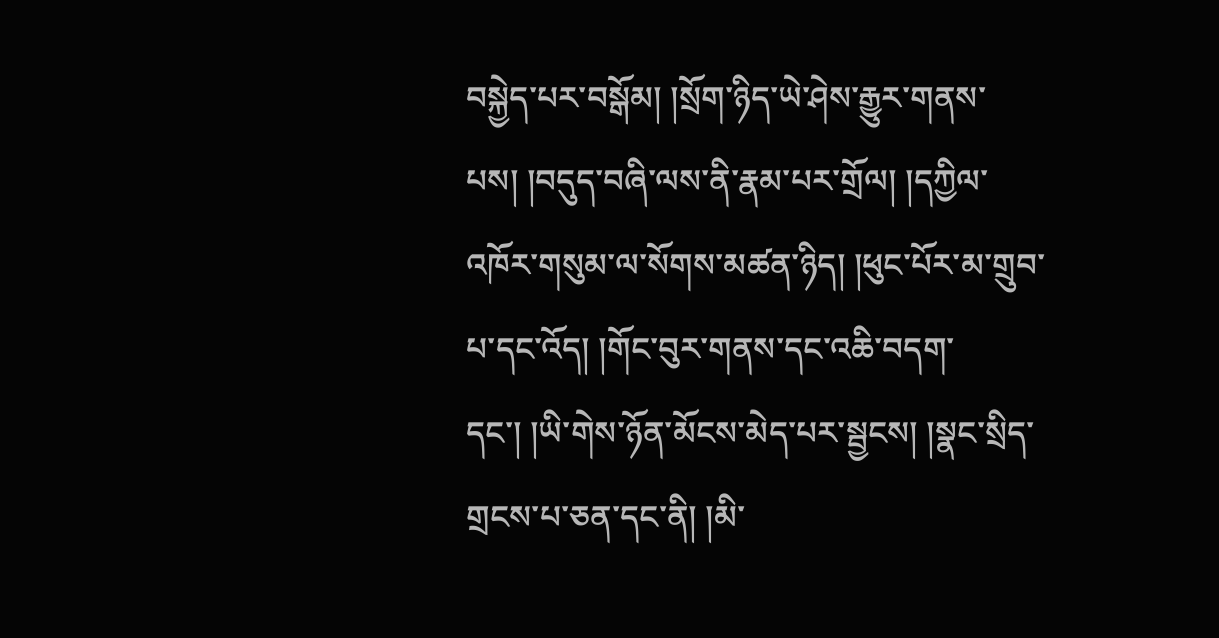བསྐྱེད་པར་བསྒོམ། །སྲོག་ཉིད་ཡེ་ཤེས་རྒྱུར་གནས་པས། །བདུད་བཞི་ལས་ནི་རྣམ་པར་གྲོལ། །དཀྱིལ་འཁོར་གསུམ་ལ་སོགས་མཚན་ཉིད། །ཕུང་པོར་མ་གྲུབ་པ་དང་འོད། །གོང་བུར་གནས་དང་འཆི་བདག་དང་། །ཡི་གེས་ཉོན་མོངས་མེད་པར་སྦྱངས། །སྣང་སྲིད་གྲངས་པ་ཅན་དང་ནི། །མི་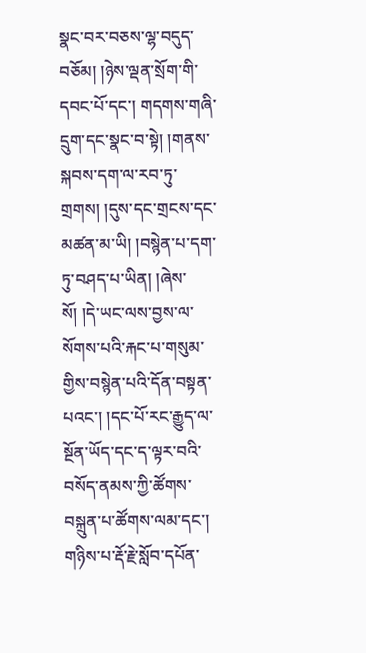སྣང་བར་བཅས་ལྷ་བདུད་བཅོམ། །ཉེས་ལྡན་སྲོག་གི་དབང་པོ་དང་། གདགས་གཞི་དྲུག་དང་སྣང་བ་སྟེ། །གནས་སྐབས་དག་ལ་རབ་ཏུ་གྲགས། །དུས་དང་གྲངས་དང་མཚན་མ་ཡི། །བསྙེན་པ་དག་ཏུ་བཤད་པ་ཡིན། །ཞེས་སོ། །དེ་ཡང་ལས་བྱས་ལ་སོགས་པའི་རྐང་པ་གསུམ་གྱིས་བསྙེན་པའི་དོན་བསྟན་པའང་། །དང་པོ་རང་རྒྱུད་ལ་སྔོན་ཡོད་དང་ད་ལྟར་བའི་བསོད་ནམས་ཀྱི་ཚོགས་བསྐྲུན་པ་ཚོགས་ལམ་དང་། གཉིས་པ་རྡོ་རྗེ་སློབ་དཔོན་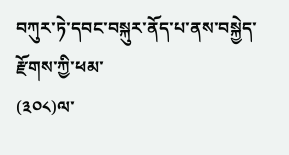བཀུར་ཏེ་དབང་བསྐུར་ནོད་པ་ནས་བསྐྱེད་རྫོགས་ཀྱི་ཕམ་
(༣༠༨)ལ་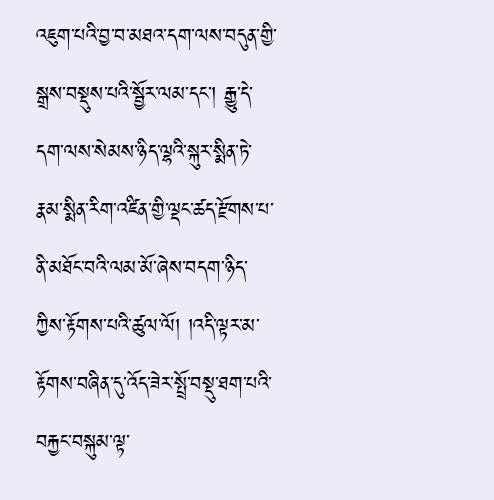འཇུག་པའི་བྱ་བ་མཐའ་དག་ལས་བདུན་གྱི་སྒྲས་བསྡུས་པའི་སྦྱོར་ལམ་དང་། རྒྱུ་དེ་དག་ལས་སེམས་ཉིད་ལྷའི་སྐུར་སྨིན་ཏེ་རྣམ་སྨིན་རིག་འཛིན་གྱི་ལྡང་ཚད་རྫོགས་པ་ནི་མཐོང་བའི་ལམ་མོ་ཞེས་བདག་ཉིད་ཀྱིས་རྟོགས་པའི་ཚུལ་ལོ། །འདི་ལྟར་མ་རྟོགས་བཞིན་དུ་འོད་ཟེར་སྤྲོ་བསྡུ་ཐག་པའི་བརྐྱང་བསྐུམ་ལྟ་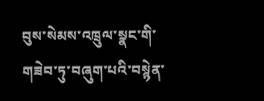བུས་སེམས་འཁྲུལ་སྣང་གི་གཟེབ་ཏུ་བཞུག་པའི་བསྙེན་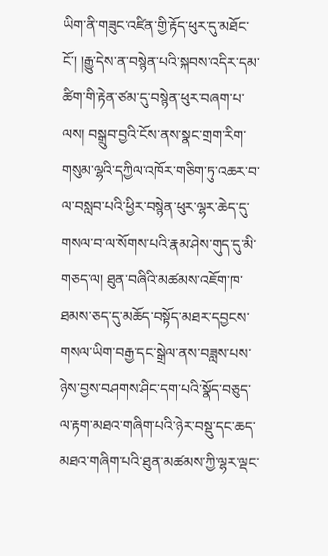ཡིག་ནི་གཟུང་འཛིན་གྱི་རྟོད་ཕུར་དུ་མཐོང་ངོ་། །རྒྱུ་དེས་ན་བསྙེན་པའི་སྐབས་འདིར་དམ་ཚིག་གི་རྟེན་ཙམ་དུ་བསྙེན་ཕུར་བཞག་པ་ལས། བསྒྲུབ་བྱའི་ངོས་ནས་སྣང་གྲག་རིག་གསུམ་ལྷའི་དཀྱིལ་འཁོར་གཅིག་ཏུ་འཆར་བ་ལ་བསླབ་པའི་ཕྱིར་བསྙེན་ཕུར་ལྷར་ཆེད་དུ་གསལ་བ་ལ་སོགས་པའི་རྣམ་ཤེས་གུད་དུ་མི་གཅད་ལ། ཐུན་བཞིའི་མཚམས་འཇོག་ཁ་ཐམས་ཅད་དུ་མཆོད་བསྟོད་མཐར་དབྱངས་གསལ་ཡིག་བརྒྱ་དང་སྒྲེལ་ནས་བཟླས་པས་ཉེས་བྱས་བཤགས་ཤིང་དག་པའི་སྣོད་བཅུད་ལ་རྟག་མཐའ་གཞིག་པའི་ཉེར་བསྡུ་དང་ཆད་མཐའ་གཞིག་པའི་ཐུན་མཚམས་ཀྱི་ལྷར་ལྡང་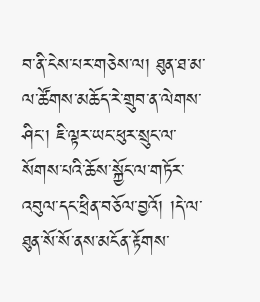བ་ནི་ངེས་པར་གཅེས་ལ། ཐུན་ཐ་མ་ལ་ཚོགས་མཆོད་རེ་གྲུབ་ན་ལེགས་ཤིང་། ཇི་ལྟར་ཡང་ཕུར་སྲུང་ལ་སོགས་པའི་ཆོས་སྐྱོང་ལ་གཏོར་འབུལ་དང་ཕྲིན་བཅོལ་བྱའོ། །དེ་ལ་ཐུན་སོ་སོ་ནས་མངོན་རྟོགས་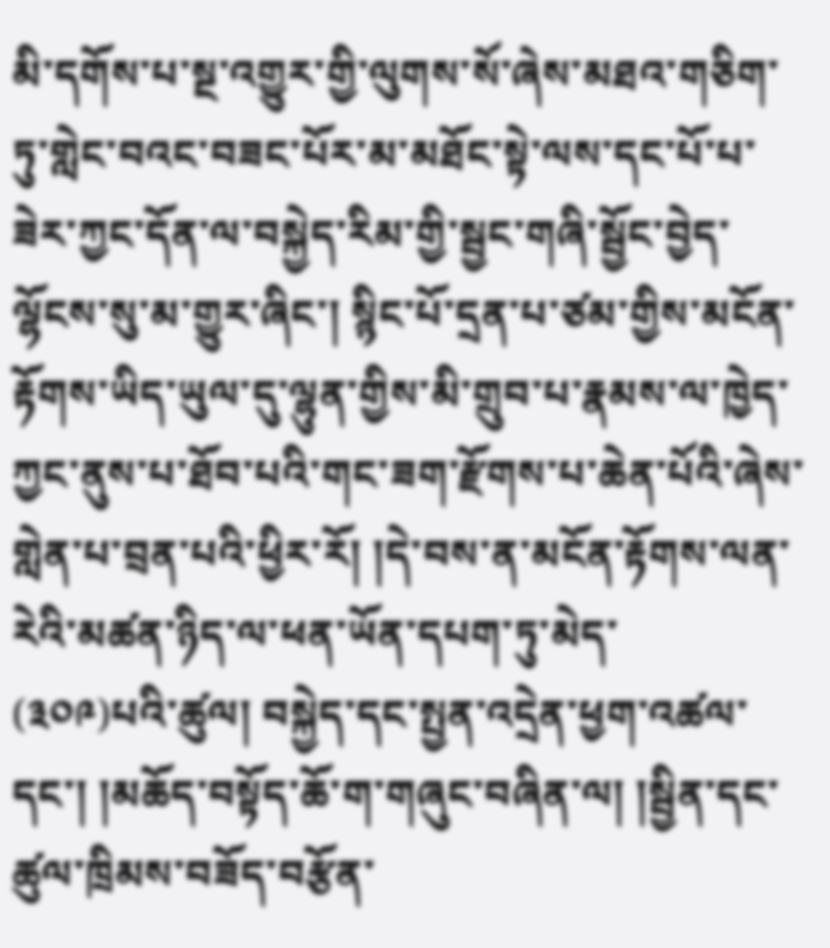མི་དགོས་པ་སྔ་འགྱུར་གྱི་ལུགས་སོ་ཞེས་མཐའ་གཅིག་ཏུ་གླེང་བའང་བཟང་པོར་མ་མཐོང་སྟེ་ལས་དང་པོ་པ་ཟེར་ཀྱང་དོན་ལ་བསྐྱེད་རིམ་གྱི་སྦྱང་གཞི་སྦྱོང་བྱེད་ལྷོངས་སུ་མ་གྱུར་ཞིང་། སྙིང་པོ་དྲན་པ་ཙམ་གྱིས་མངོན་རྟོགས་ཡིད་ཡུལ་དུ་ལྷུན་གྱིས་མི་གྲུབ་པ་རྣམས་ལ་ཁྱེད་ཀྱང་ནུས་པ་ཐོབ་པའི་གང་ཟག་རྫོགས་པ་ཆེན་པོའི་ཞེས་གླེན་པ་བྲན་པའི་ཕྱིར་རོ། །དེ་བས་ན་མངོན་རྟོགས་ལན་རེའི་མཚན་ཉིད་ལ་ཕན་ཡོན་དཔག་ཏུ་མེད་
(༣༠༩)པའི་ཚུལ། བསྐྱེད་དང་སྤྱན་འདྲེན་ཕྱག་འཚལ་དང་། །མཆོད་བསྟོད་ཆོ་ག་གཞུང་བཞིན་ལ། །སྦྱིན་དང་ཚུལ་ཁྲིམས་བཟོད་བརྩོན་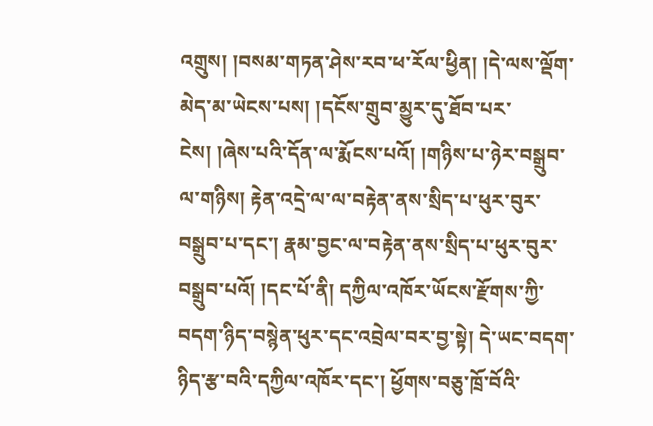འགྲུས། །བསམ་གཏན་ཤེས་རབ་ཕ་རོལ་ཕྱིན། །དེ་ལས་ལྡོག་མེད་མ་ཡེངས་པས། །དངོས་གྲུབ་མྱུར་དུ་ཐོབ་པར་ངེས། །ཞེས་པའི་དོན་ལ་རྨོངས་པའོ། །གཉིས་པ་ཉེར་བསྒྲུབ་ལ་གཉིས། རྟེན་འདྲེ་ལ་ལ་བརྟེན་ནས་སྲིད་པ་ཕུར་བུར་བསྒྲུབ་པ་དང་། རྣམ་བྱང་ལ་བརྟེན་ནས་སྲིད་པ་ཕུར་བུར་བསྒྲུབ་པའོ། །དང་པོ་ནི། དཀྱིལ་འཁོར་ཡོངས་རྫོགས་ཀྱི་བདག་ཉིད་བསྙེན་ཕུར་དང་འབྲེལ་བར་བྱ་སྟེ། དེ་ཡང་བདག་ཉིད་རྩ་བའི་དཀྱིལ་འཁོར་དང་། ཕྱོགས་བཅུ་ཁྲོ་བོའི་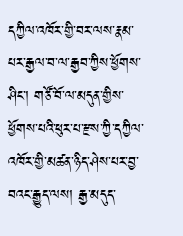དཀྱིལ་འཁོར་གྱི་བར་ལས་རྣམ་པར་རྒྱལ་བ་ལ་རྒྱབ་ཀྱིས་ཕྱོགས་ཤིང་། གཙོ་བོ་ལ་མདུན་གྱིས་ཕྱོགས་པའི་ཕུར་པ་རྫས་ཀྱི་དཀྱིལ་འཁོར་གྱི་མཚན་ཉིད་ཤེས་པར་བྱ་བའང་རྒྱུད་ལས། རྒྱ་མདུད་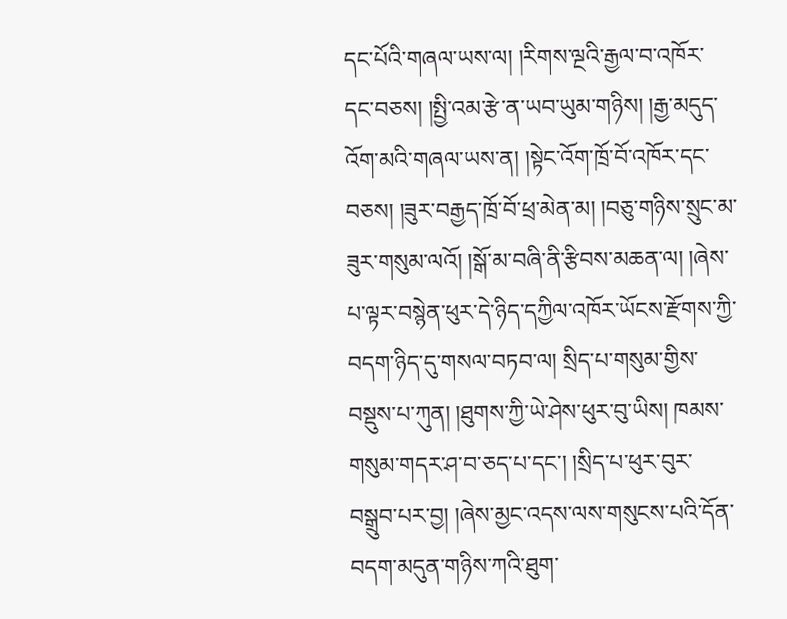དང་པོའི་གཞལ་ཡས་ལ། །རིགས་ལྔའི་རྒྱལ་བ་འཁོར་དང་བཅས། །སྤྱི་འམ་རྩེ་ན་ཡབ་ཡུམ་གཉིས། །རྒྱ་མདུད་འོག་མའི་གཞལ་ཡས་ན། །སྟེང་འོག་ཁྲོ་བོ་འཁོར་དང་བཅས། །ཟུར་བརྒྱད་ཁྲོ་བོ་ཕྲ་མེན་མ། །བཅུ་གཉིས་སྲུང་མ་ཟུར་གསུམ་ལའོ། །སྒོ་མ་བཞི་ནི་རྩིབས་མཆན་ལ། །ཞེས་པ་ལྟར་བསྙེན་ཕུར་དེ་ཉིད་དཀྱིལ་འཁོར་ཡོངས་རྫོགས་ཀྱི་བདག་ཉིད་དུ་གསལ་བཏབ་ལ། སྲིད་པ་གསུམ་གྱིས་བསྡུས་པ་ཀུན། །ཐུགས་ཀྱི་ཡེ་ཤེས་ཕུར་བུ་ཡིས། ཁམས་གསུམ་གདར་ཤ་བ་ཅད་པ་དང་། །སྲིད་པ་ཕུར་བུར་བསྒྲུབ་པར་བྱ། །ཞེས་མྱང་འདས་ལས་གསུངས་པའི་དོན་བདག་མདུན་གཉིས་ཀའི་ཐུག་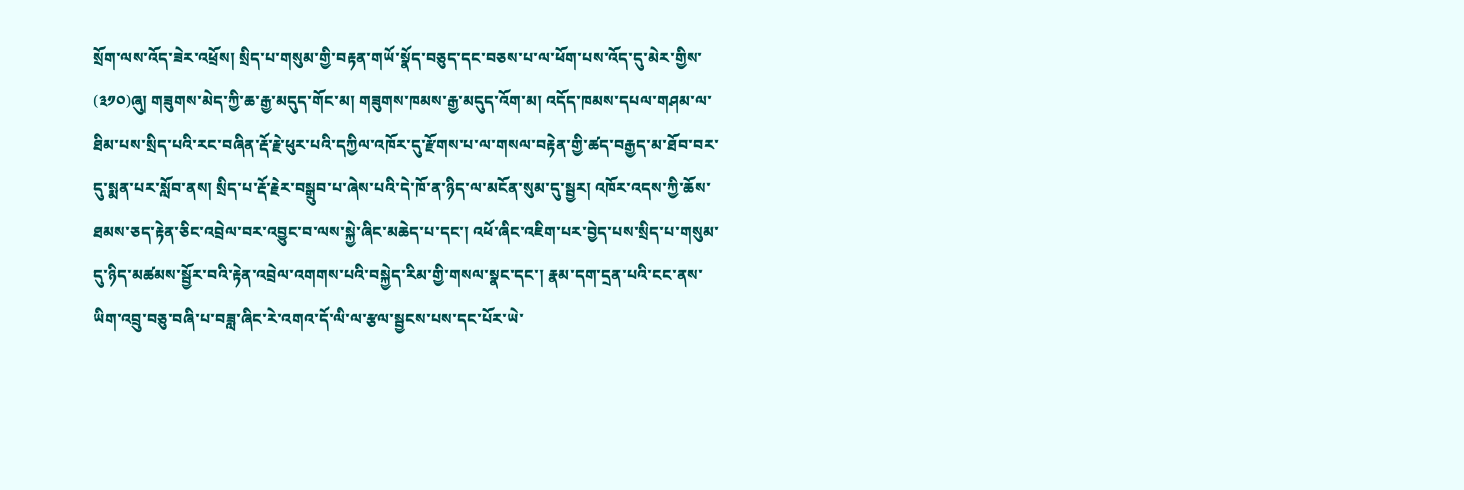སྲོག་ལས་འོད་ཟེར་འཕྲོས། སྲིད་པ་གསུམ་གྱི་བརྟན་གཡོ་སྣོད་བཅུད་དང་བཅས་པ་ལ་ཕོག་པས་འོད་དུ་མེར་གྱིས་
(༣༡༠)ཞུ། གཟུགས་མེད་ཀྱི་ཆ་རྒྱ་མདུད་གོང་མ། གཟུགས་ཁམས་རྒྱ་མདུད་འོག་མ། འདོད་ཁམས་དཔལ་གཤམ་ལ་ཐིམ་པས་སྲིད་པའི་རང་བཞིན་རྡོ་རྗེ་ཕུར་པའི་དཀྱིལ་འཁོར་དུ་རྫོགས་པ་ལ་གསལ་བརྟེན་གྱི་ཚད་བརྒྱད་མ་ཐོབ་བར་དུ་སྨན་པར་སློབ་ནས། སྲིད་པ་རྡོ་རྗེར་བསྒྲུབ་པ་ཞེས་པའི་དེ་ཁོ་ན་ཉིད་ལ་མངོན་སུམ་དུ་སྦྱར། འཁོར་འདས་ཀྱི་ཆོས་ཐམས་ཅད་རྟེན་ཅིང་འབྲེལ་བར་འབྱུང་བ་ལས་སྐྱེ་ཞིང་མཆེད་པ་དང་། འཕོ་ཞིང་འཇིག་པར་བྱེད་པས་སྲིད་པ་གསུམ་དུ་ཉིད་མཚམས་སྦྱོར་བའི་རྟེན་འབྲེལ་འགགས་པའི་བསྐྱེད་རིམ་གྱི་གསལ་སྣང་དང་། རྣམ་དག་དྲན་པའི་ངང་ནས་ཡིག་འབྲུ་བཅུ་བཞི་པ་བཟླ་ཞིང་རེ་འགའ་དོ་ལི་ལ་རྩལ་སྦྱངས་པས་དང་པོར་ཡེ་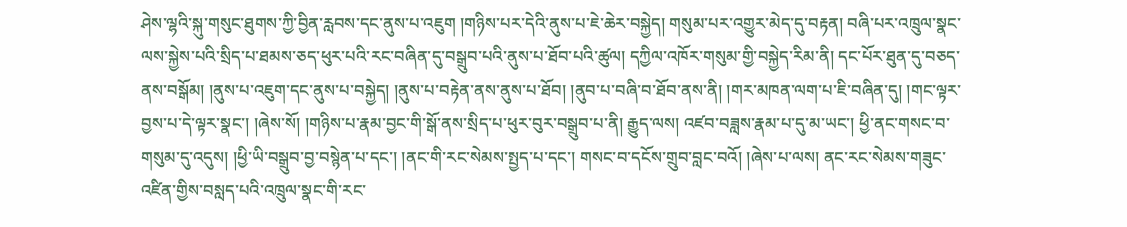ཤེས་ལྷའི་སྐུ་གསུང་ཐུགས་ཀྱི་བྱིན་རླབས་དང་ནུས་པ་འཇུག །གཉིས་པར་དེའི་ནུས་པ་ཇེ་ཆེར་བསྐྱེད། གསུམ་པར་འགྱུར་མེད་དུ་བརྟན། བཞི་པར་འཁྲུལ་སྣང་ལས་སྐྱེས་པའི་སྲིད་པ་ཐམས་ཅད་ཕུར་པའི་རང་བཞིན་དུ་བསྒྲུབ་པའི་ནུས་པ་ཐོབ་པའི་ཚུལ། དཀྱིལ་འཁོར་གསུམ་གྱི་བསྐྱེད་རིམ་ནི། དང་པོར་ཐུན་དུ་བཅད་ནས་བསྒོམ། །ནུས་པ་འཇུག་དང་ནུས་པ་བསྐྱེད། །ནུས་པ་བརྟེན་ནས་ནུས་པ་ཐོབ། །ནུབ་པ་བཞི་བ་ཐོབ་ནས་ནི། །གར་མཁན་ལག་པ་ཇི་བཞིན་དུ། །གང་ལྟར་བྱས་པ་དེ་ལྟར་སྣང་། །ཞེས་སོ། །གཉིས་པ་རྣམ་བྱང་གི་སྒོ་ནས་སྲིད་པ་ཕུར་བུར་བསྒྲུབ་པ་ནི། རྒྱུད་ལས། འཛབ་བཟླས་རྣམ་པ་དུ་མ་ཡང་། ཕྱི་ནང་གསང་བ་གསུམ་དུ་འདུས། །ཕྱི་ཡི་བསྒྲུབ་བྱ་བསྙེན་པ་དང་། །ནང་གི་རང་སེམས་སྤྱད་པ་དང་། གསང་བ་དངོས་གྲུབ་བླང་བའོ། །ཞེས་པ་ལས། ནང་རང་སེམས་གཟུང་འཛིན་གྱིས་བསླད་པའི་འཁྲུལ་སྣང་གི་རང་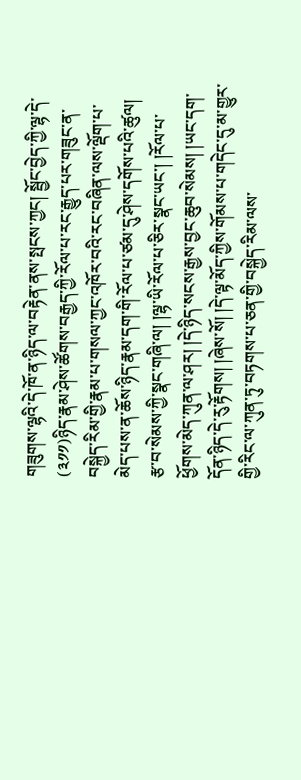གཟུགས་ལྷའི་དེ་ཁོ་ན་ཉིད་ལ་བརྟེན་ནས་སྤངས་ཀྱང། སྦྱོང་བྱེད་ཀྱི་ལྷ་དེ་
(༣༡༡)ཉིད་རྣམ་ཤེས་ཚོགས་བརྒྱད་ཀྱི་རོལ་པ་རང་རྒྱུད་པར་གཟུང་ན་བསྐྱེད་རིམ་གྱི་རྣམ་པ་གསལ་ཀྱང་འཁོར་བའི་རང་བཞིན་ལས་ལྡོག་པ་མེད་པས་ན་ཆོས་ཉིད་རྣམ་དག་གི་རོལ་པ་ཙམ་དུ་ཤེས་དགོས་པའི་ཚུལ། རྩ་བ་སེམས་ཀྱི་སྣང་གཞི་ལ། །ལྷ་ཡི་རོལ་པ་ཅིར་སྣང་ཡང་། །རོལ་པ་ཕྱོགས་མེད་ཀུན་ལ་ཤར། །དེ་ཉིད་སངས་རྒྱས་བྱང་ཆུབ་སེམས། །ཡང་དག་དོན་ཉིད་དེ་རུ་རྟོགས། །ཞེས་སོ། །དེ་ལྟ་མོད་ཀྱིས་གོམས་པ་གདེང་དུ་མ་གྱུར་གྱི་རིང་ལ་ཀུན་ཏུ་བཏགས་པ་ཅན་གྱི་བསྐྱེད་རིམ་ལས་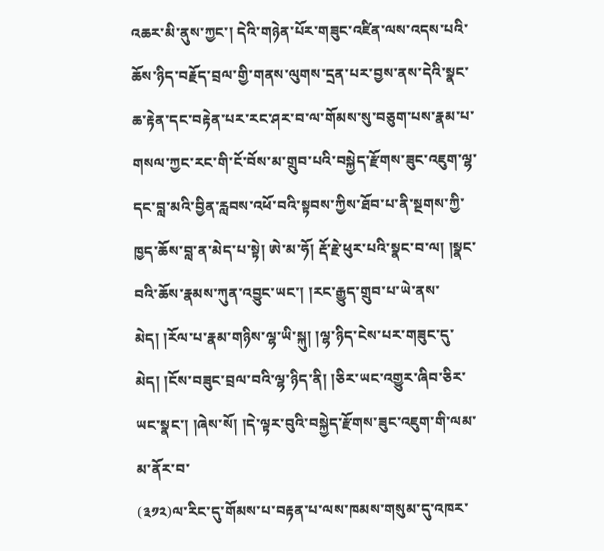འཆར་མི་ནུས་ཀྱང་། དེའི་གཉེན་པོར་གཟུང་འཛིན་ལས་འདས་པའི་ཆོས་ཉིད་བརྗོད་བྲལ་གྱི་གནས་ལུགས་དྲན་པར་བྱས་ནས་དེའི་སྣང་ཆ་རྟེན་དང་བརྟེན་པར་རང་ཤར་བ་ལ་གོམས་སུ་བཅུག་པས་རྣམ་པ་གསལ་ཀྱང་རང་གི་ངོ་བོས་མ་གྲུབ་པའི་བསྐྱེད་རྫོགས་ཟུང་འཇུག་ལྷ་དང་བླ་མའི་བྱིན་རླབས་འཕོ་བའི་སྟབས་ཀྱིས་ཐོབ་པ་ནི་སྔགས་ཀྱི་ཁྱད་ཆོས་བླ་ན་མེད་པ་སྟེ། ཨེ་མ་ཧོ། རྡོ་རྗེ་ཕུར་པའི་སྣང་བ་ལ། །སྣང་བའི་ཆོས་རྣམས་ཀུན་འབྱུང་ཡང་། །རང་རྒྱུད་གྲུབ་པ་ཡེ་ནས་མེད། །རོལ་པ་རྣམ་གཉིས་ལྷ་ཡི་སྐུ། །ལྷ་ཉིད་ངེས་པར་གཟུང་དུ་མེད། །ངོས་བཟུང་བྲལ་བའི་ལྷ་ཉིད་ནི། །ཅིར་ཡང་འགྱུར་ཞིབ་ཅིར་ཡང་སྣང་། །ཞེས་སོ། །དེ་ལྟར་བུའི་བསྐྱེད་རྫོགས་ཟུང་འཇུག་གི་ལམ་མ་ནོར་བ་
(༣༡༢)ལ་རིང་དུ་གོམས་པ་བརྟན་པ་ལས་ཁམས་གསུམ་དུ་འཁར་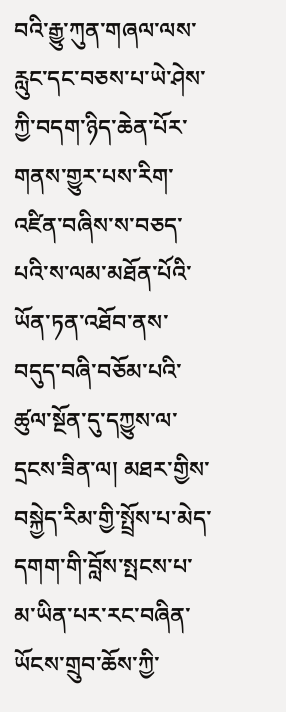བའི་རྒྱུ་ཀུན་གཞལ་ལས་རླུང་དང་བཅས་པ་ཡེ་ཤེས་ཀྱི་བདག་ཉིད་ཆེན་པོར་གནས་གྱུར་པས་རིག་འཛིན་བཞིས་ས་བཅད་པའི་ས་ལམ་མཐོན་པོའི་ཡོན་ཏན་འཐོབ་ནས་བདུད་བཞི་བཅོམ་པའི་ཚུལ་སྔོན་དུ་དཀྱུས་ལ་དྲངས་ཟིན་ལ། མཐར་གྱིས་བསྐྱེད་རིམ་གྱི་སྤྲོས་པ་མེད་དགག་གི་བློས་སྤངས་པ་མ་ཡིན་པར་རང་བཞིན་ཡོངས་གྲུབ་ཆོས་ཀྱི་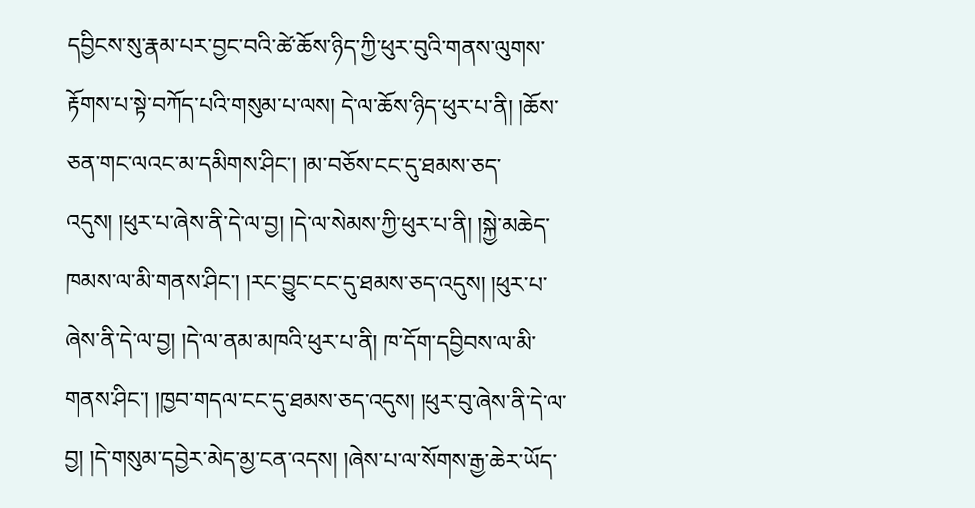དབྱིངས་སུ་རྣམ་པར་བྱང་བའི་ཚེ་ཆོས་ཉིད་ཀྱི་ཕུར་བུའི་གནས་ལུགས་རྟོགས་པ་སྟེ་བཀོད་པའི་གསུམ་པ་ལས། དེ་ལ་ཆོས་ཉིད་ཕུར་པ་ནི། །ཆོས་ཅན་གང་ལའང་མ་དམིགས་ཤིང་། །མ་བཅོས་ངང་དུ་ཐམས་ཅད་འདུས། །ཕུར་པ་ཞེས་ནི་དེ་ལ་བྱ། །དེ་ལ་སེམས་ཀྱི་ཕུར་པ་ནི། །སྐྱེ་མཆེད་ཁམས་ལ་མི་གནས་ཤིང་། །རང་བྱུང་ངང་དུ་ཐམས་ཅད་འདུས། །ཕུར་པ་ཞེས་ནི་དེ་ལ་བྱ། །དེ་ལ་ནམ་མཁའི་ཕུར་པ་ནི། ཁ་དོག་དབྱིབས་ལ་མི་གནས་ཤིང་། །ཁྱབ་གདལ་ངང་དུ་ཐམས་ཅད་འདུས། །ཕུར་བུ་ཞེས་ནི་དེ་ལ་བྱ། །དེ་གསུམ་དབྱེར་མེད་མྱ་ངན་འདས། །ཞེས་པ་ལ་སོགས་རྒྱ་ཆེར་ཡོད་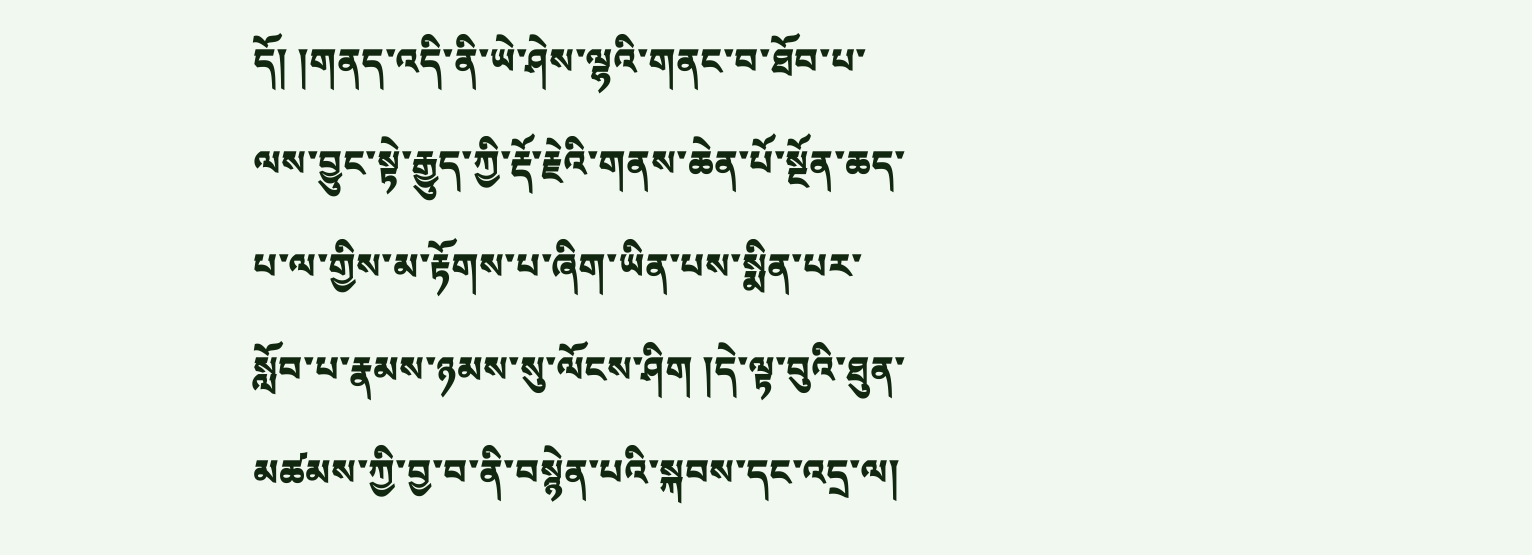དོ། །གནད་འདི་ནི་ཡེ་ཤེས་ལྷའི་གནང་བ་ཐོབ་པ་ལས་བྱུང་སྟེ་རྒྱུད་ཀྱི་རྡོ་རྗེའི་གནས་ཆེན་པོ་སྔོན་ཆད་པ་ལ་གྱིས་མ་རྟོགས་པ་ཞིག་ཡིན་པས་སྨིན་པར་སློབ་པ་རྣམས་ཉམས་སུ་ལོངས་ཤིག །དེ་ལྟ་བུའི་ཐུན་མཚམས་ཀྱི་བྱ་བ་ནི་བསྙེན་པའི་སྐབས་དང་འདྲ་ལ།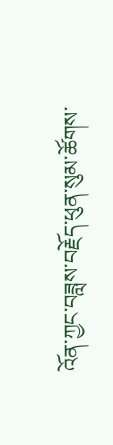འོན་ཀྱང་བཟླས་བརྗོད་ཕུན་སུམ་ཚོགས་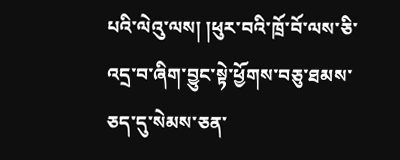པའི་ལེའུ་ལས། །ཕུར་བའི་ཁྲོ་བོ་ལས་ཅི་འདྲ་བ་ཞིག་བྱུང་སྟེ་ཕྱོགས་བཅུ་ཐམས་ཅད་དུ་སེམས་ཅན་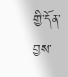གྱི་དོན་བྱས་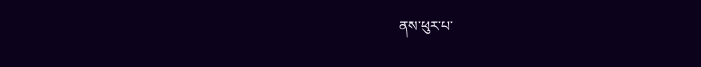ནས་ཕུར་པ་